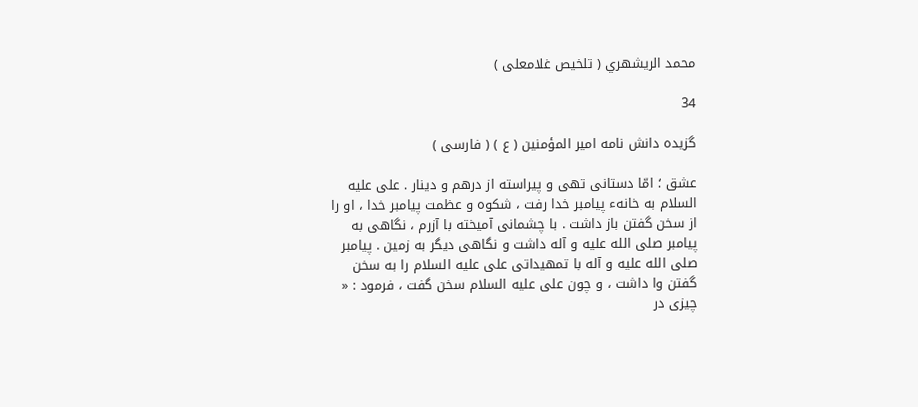محمد الريشهري ( تلخيص غلامعلى )

34

گزيده دانش نامه امير المؤمنين ( ع ) ( فارسى )

عشق ؛ امّا دستانى تهى و پيراسته از درهم و دينار . على عليه السلام به خانهء پيامبر خدا رفت ، شكوه و عظمت پيامبر خدا ، او را از سخن گفتن باز داشت . با چشمانى آميخته با آزرم ، نگاهى به پيامبر صلى الله عليه و آله داشت و نگاهى ديگر به زمين . پيامبر صلى الله عليه و آله با تمهيداتى على عليه السلام را به سخن گفتن وا داشت ، و چون على عليه السلام سخن گفت ، فرمود : « چيزى در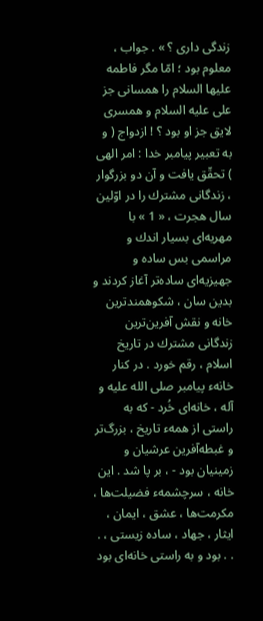زندگى دارى ؟ » . جواب ، معلوم بود ؛ امّا مگر فاطمه عليها السلام را همسانى جز على عليه السلام و همسرى لايق جز او بود ؟ ! ازدواج ( و به تعبير پيامبر خدا : امر الهى ) تحقّق يافت و آن دو بزرگوار ، زندگانى مشترك را در اوّلين سال هجرت ، « 1 » با مهريه‌اى بسيار اندك و مراسمى بس ساده و جهيزيه‌اى ساده‌تر آغاز كردند و بدين سان ، شكوهمندترين خانه و نقش آفرين‌ترين زندگانى مشترك در تاريخ اسلام ، رقم خورد . در كنار خانهء پيامبر صلى الله عليه و آله ، خانه‌اى خُرد - كه به راستى از همهء تاريخ ، بزرگ‌تر و غبطه‌آفرين عرشيان و زمينيان بود - ، بر پا شد . اين خانه ، سرچشمهء فضيلت‌ها ، مكرمت‌ها ، عشق ، ايمان ، ايثار ، جهاد ، ساده زيستى ، . . . بود و به راستى خانه‌اى بود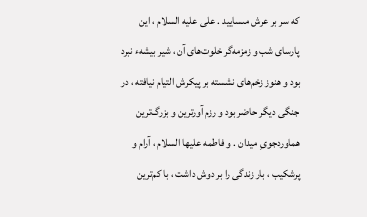كه سر بر عرش مىساييد . على عليه السلام ، اين پارساى شب و زمزمه‌گر خلوت‌هاى آن ، شير بيشهء نبرد بود و هنوز زخم‌هاى نشسته بر پيكرش التيام نيافته ، در جنگى ديگر حاضر بود و رزم آورترين و بزرگ‌ترين هماوردجوىِ ميدان . و فاطمه عليها السلام ، آرام و پرشكيب ، بار زندگى را بر دوش داشت ، با كم‌ترين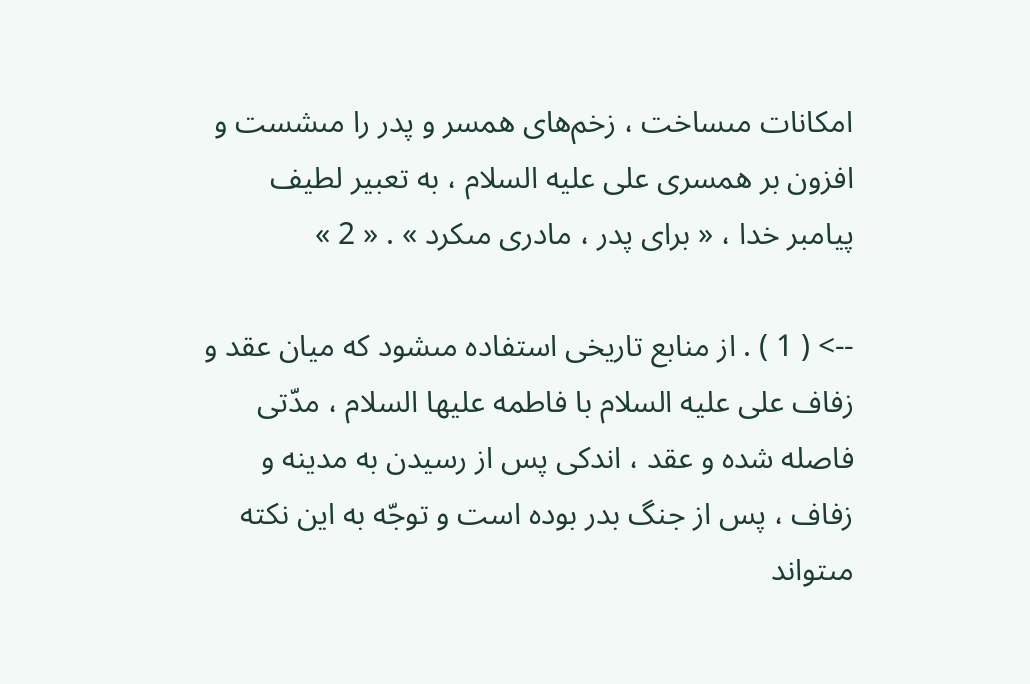امكانات مىساخت ، زخم‌هاى همسر و پدر را مىشست و افزون بر همسرى على عليه السلام ، به تعبير لطيف پيامبر خدا ، « براى پدر ، مادرى مىكرد » . « 2 »

--> ( 1 ) . از منابع تاريخى استفاده مىشود كه ميان عقد و زفاف على عليه السلام با فاطمه عليها السلام ، مدّتى فاصله شده و عقد ، اندكى پس از رسيدن به مدينه و زفاف ، پس از جنگ بدر بوده است و توجّه به اين نكته مىتواند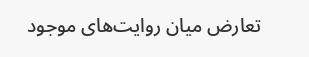تعارض ميان روايت‌هاى موجود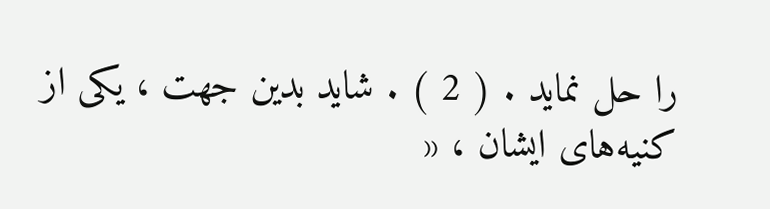را حل نمايد . ( 2 ) . شايد بدين جهت ، يكى از كنيه‌هاى ايشان ، «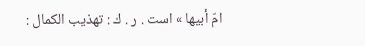امّ أبيها » است . ر . ك : تهذيب الكمال :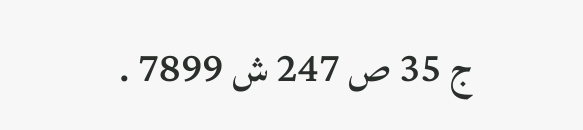ج 35 ص 247 ش 7899 .